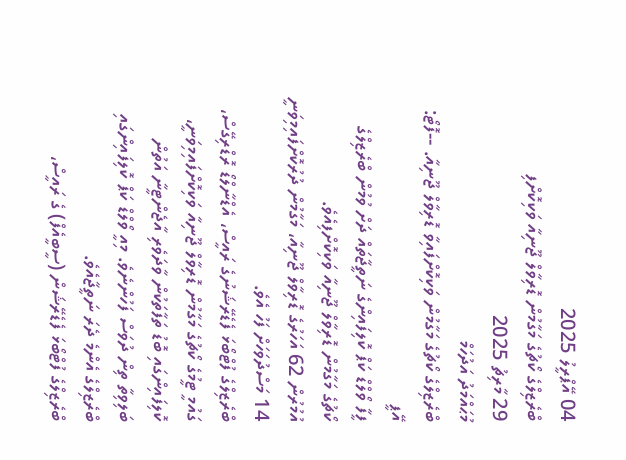04 އޭޕްރީލު 2025
ބްރެޒިލްގެ ކޯޗުގެ މަގާމުން ޑޮރިވާލް ޖޫނިއާ ވަކިކޮށްފި
29 މާރިޗު 2025
މުޙައްމަދު އަދުހަމް
ބްރެޒިލްގެ ކޯޗުގެ މަގާމުން ވަކިކޮށްފައިވާ ޑޮރިވާލް ޖޫނިއާ. --ފޮޓޯ: އޭޕީ
ފީފާ ވޯލްޑް ކަޕް ކޮލިފައިންގެ ނަތީޖާތައް ދަށް ވުމުން ބްރެޒިލްގެ ކޯޗުގެ މަގާމުން ޑޮރިވާލް ޖޫނިއާ ވަކިކޮށްފިއެވެ.
އުމުރުން 62 އަހަރުގެ ޑޮރިވާލް ޖޫނިއާ، މަގާމުން ދުރުކޮށްފައިމިވަނީ 14 މަސްދުވަހަށް ފަހު އެވެ.
ބްރެޒިލްގެ ފުޓްބޯޅަ ފެޑެރޭޝަނުގެ ރައީސް، އެޑްނާލްޑޯ ރޮޑްރިގޭސް، ގައުމީ ޓީމުގެ ކޯޗުގެ މަގާމުން ޑޮރިވާލް ޖޫނިއާ ވަކިކޮށްފައިމިވަނީ، ކޮލިފައިންގައި ބޮޑު ތަފާތަކުން ވާދަވެރި އާޖެންޓީނާ އަތުން ބަލިވިތާ ތިން ދުވަސް ފަހުންނެވެ. މިއީ ވޯލްޑް ކަޕް ކޮލިފައިންގައި ބްރެޒިލްގެ އެންމެ ދެރަ ނަތީޖާއެވެ.
ބްރެޒިލްގެ ފުޓްބޯޅަ ފެޑެރޭޝަން (ސީބީއެފް) ގެ ރައީސް،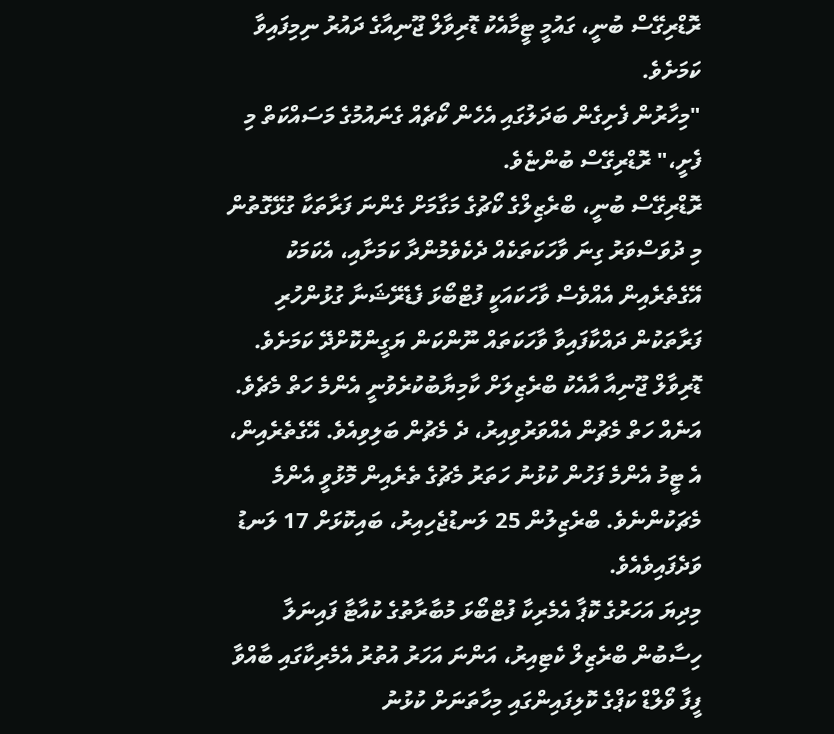ރޮޑްރިގޭސް ބުނީ، ގައުމީ ޓީމާއެކު ޑޮރިވާލް ޖޫނިއާގެ ދައުރު ނިމިފައިވާ ކަމަށެވެ.
"މިހާރުން ފެށިގެން ބަދަލުގައި އެހެން ކޯޗެއް ގެނައުމުގެ މަސައްކަތް މި ފެށީ،" ރޮޑްރިގޭސް ބުންޏެވެ.
ރޮޑްރިގޭސް ބުނީ، ބްރެޒިލްގެ ކޯޗުގެ މަގާމަށް ގެންނަ ފަރާތަކާ ގުޅޭގޮތުން މި ދުވަސްވަރު ގިނަ ވާހަކަތަކެއް ދެކެވެމުންދާ ކަމަށާއި، އެކަމަކު އޭގެތެރެއިން އެއްވެސް ވާހަކައަކީ ފުޓްބޯޅަ ފެޑެރޭޝަނާ ގުޅުންހުރި ފަރާތަކުން ދައްކާފައިވާ ވާހަކަތައް ނޫންކަން ޔަގީންކޮށްދޭ ކަމަށެވެ.
ޑޮރިވާލް ޖޫނިއާ އާއެކު ބްރެޒިލަށް ކާމިޔާބުކުރެވުނީ އެންމެ ހަތް މެޗެވެ. އަނެއް ހަތް މެޗުން އެއްވަރުވިއިރު، ދެ މެޗުން ބަލިވިއެވެ. އޭގެތެރެއިން، އެ ޓީމު އެންމެ ފަހުން ކުޅުނު ހަތަރު މެޗުގެ ތެރެއިން މޮޅުވީ އެންމެ މެޗަކުންނެވެ. ބްރެޒިލުން 25 ލަނޑުޖެހިއިރު، ބައިކޮޅަށް 17 ލަނޑު ވަދެފައިވެއެވެ.
މިދިޔަ އަހަރުގެ ކޮޕާ އެމެރިކާ ފުޓްބޯޅަ މުބާރާތުގެ ކުއާޓާ ފައިނަލާ ހިސާބުން ބްރެޒިލް ކެޓިއިރު، އަންނަ އަހަރު އުތުރު އެމެރިކާގައި ބާއްވާ ފީފާ ވޯލްޑް ކަޕްގެ ކޮލިފައިންގައި މިހާތަނަށް ކުޅުނު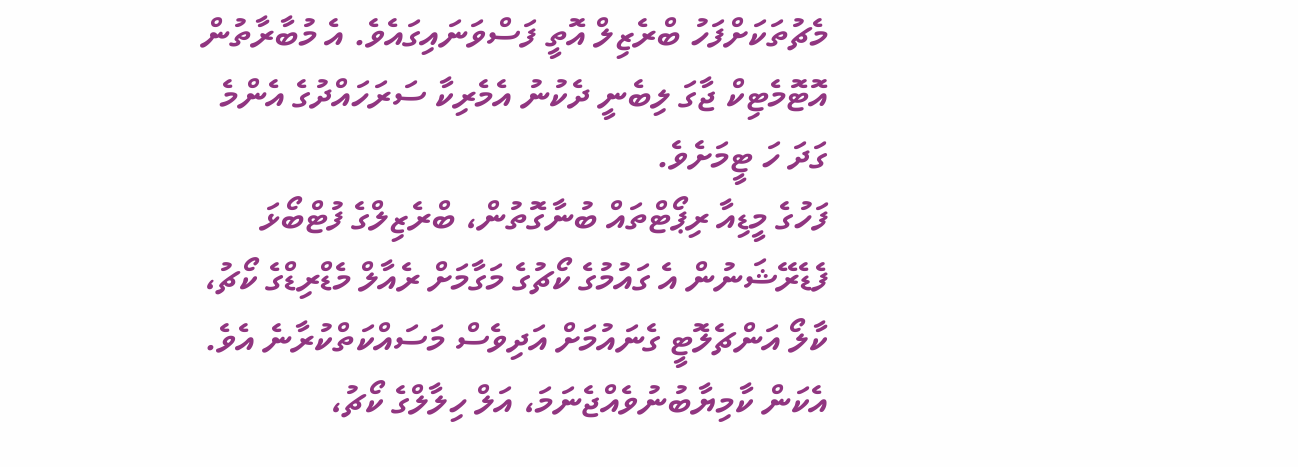މެޗުތަކަށްފަހު ބްރެޒިލް އޮތީ ފަސްވަނައިގައެވެ. އެ މުބާރާތުން އޮޓޮމެޓިކް ޖާގަ ލިބެނީ ދެކުނު އެމެރިކާ ސަރަހައްދުގެ އެންމެ ގަދަ ހަ ޓީމަށެވެ.
ފަހުގެ މީޑިއާ ރިޕޯޓްތައް ބުނާގޮތުން، ބްރެޒިލްގެ ފުޓްބޯޅަ ފެޑެރޭޝަނުން އެ ގައުމުގެ ކޯޗުގެ މަގާމަށް ރެއާލް މެޑްރިޑްގެ ކޯޗު، ކާލޯ އަންޗެލޮޓީ ގެނައުމަށް އަދިވެސް މަސައްކަތްކުރާނެ އެވެ. އެކަން ކާމިޔާބުނުވެއްޖެނަމަ، އަލް ހިލާލްގެ ކޯޗު،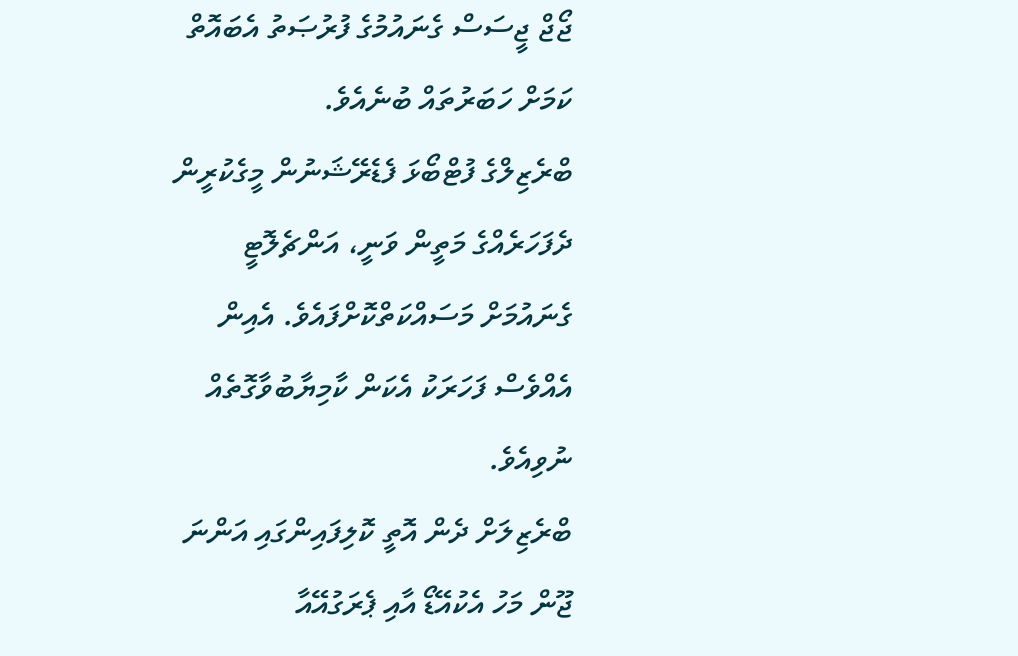ޖޯޖް ޖީސަސް ގެނައުމުގެ ފުރުޞަތު އެބައޮތް ކަމަށް ހަބަރުތައް ބުނެއެވެ.
ބްރެޒިލްގެ ފުޓްބޯޅަ ފެޑެރޭޝަނުން މީގެކުރީން ދެފަހަރެއްގެ މަތީން ވަނީ، އަންޗެލޮޓީ ގެނައުމަށް މަސައްކަތްކޮށްފައެވެ. އެއިން އެއްވެސް ފަހަރަކު އެކަން ކާމިޔާބުވާގޮތެއް ނުވިއެވެ.
ބްރެޒިލަށް ދެން އޮތީ ކޮލިފައިންގައި އަންނަ ޖޫން މަހު އެކުއޭޑޯ އާއި ޕެރަގުއޭއާ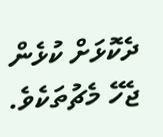ދެކޮޅަށް ކުޅެން ޖެހޭ މެޗުތަކެވެ.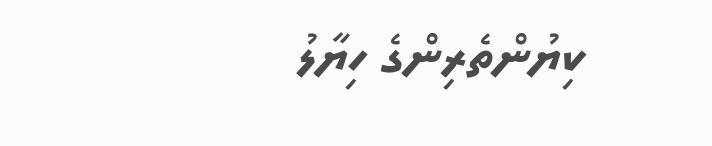ކިޔުންތެރިންގެ ހިޔާލު